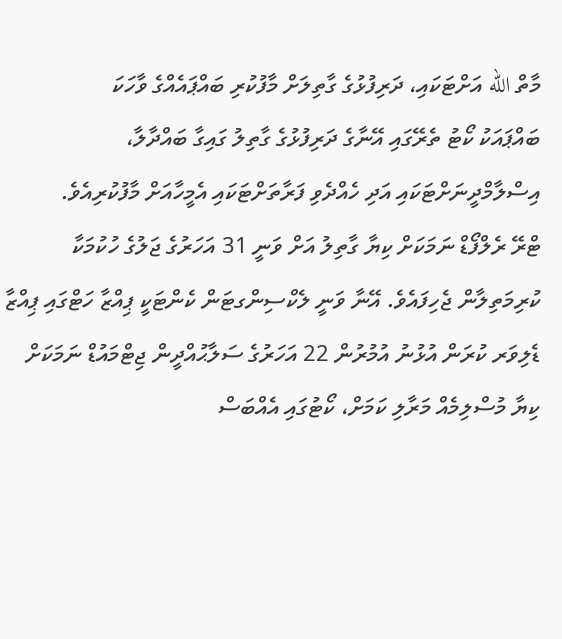މާތް الله އަށްޓަކައި، ދަރިފުޅުގެ ގާތިލަށް މާފުކުރި ބައްޕައެއްގެ ވާހަކަ
ބައްޕައަކު ކޯޓު ތެރޭގައި އޭނާގެ ދަރިފުޅުގެ ގާތިލު ގައިގާ ބައްދާލާ، އިސްލާމްދީނަށްޓަކައި އަދި ހެއްދެވި ފަރާތަށްޓަކައި އެމީހާއަށް މާފުކުރިއެވެ.
ޓްރޭ ރެލްފޯޑް ނަމަކަށް ކިޔާ ގާތިލު އަށް ވަނީ 31 އަހަރުގެ ޖަލުގެ ހުކުމަކާ ކުރިމަތިލާން ޖެހިފައެވެ. އޭނާ ވަނީ ލެކްސިންގޓަން ކެންޓަކީ ޕިއްޒާ ހަޓްގައި ޕިއްޒާ ޑެލިވަރ ކުރަން އުޅުނު އުމުރުން 22 އަހަރުގެ ސަލާޙުއްދީން ޖިޓްމައުޑް ނަމަކަށް ކިޔާ މުސްލިމެއް މަރާލި ކަމަށް، ކޯޓުގައި އެއްބަސް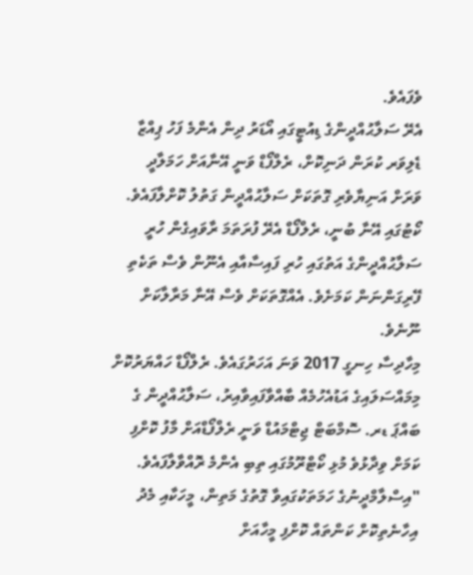ވެފައެވެ.
އެރޭ ސަލާޙުއްދީންގެ ޑިއުޓީގައި އޯޑަރު ދިން އެންމެ ފަހު ޕިއްޒާ ޑެލިވަރ ކުރަން ދަނިކޮށް، ރެލްފޯޑް ވަނީ އޭނާއަށް ހަމަލާދީ ވަރަށް އަނިޔާވެރި ގޮތަކަށް ސަލާޙުއްދީން ގަތުލު ކޮށްލާފައެވެ. ކޯޓުގައި އޭނާ ބުނީ، ރެލްފޯޑް އެރޭ ފުރަތަމަ ރާވައިގެން ހުރީ ސަލާޙުއްދީންގެ އަތުގައި ހުރި ފައިސާއާއި އެނޫން ވެސް ތަކެތި ފޭރިގަންނަން ކަމަށެވެ. އެއްގޮތަކަށް ވެސް އޭނާ މަރާލާކަށް ނޫނެވެ.
މިހާދިސާ ހިނގީ 2017 ވަނަ އަހަރުގައެވެ. ރެލްފޯޑް ހައްޔަރުކޮށް މިމައްސަލައިގެ އަޑުއެހުމެއް ބާއްވާފައިވާއިރު، ސަލާޙުއްދީން ގެ ބައްޕަ ޑރ. ސޮމްބަޓް ޖިޓްމައުޑް ވަނީ ރެލްފޯޑްއަށް މާފު ކޮށްފި ކަމަށް ވިދާޅުވެ މުޅި ކޯޓްރޫމުގައި ތިބި އެންމެ ރޮއްވާލާފައެވެ.
"އިސްލާމްދީނުގެ ހަމަތަކުގައިވާ ގޮތުގެ މަތިން، މީހަކާއި މެދު އިހާނެތިކޮށް ކަންތައް ކޮށްފި މީހާއަށް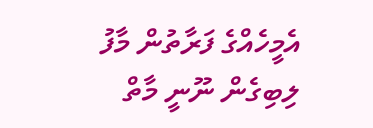އެމީހެއްގެ ފަރާތުން މާފު ލިބިގެން ނޫނީ މާތް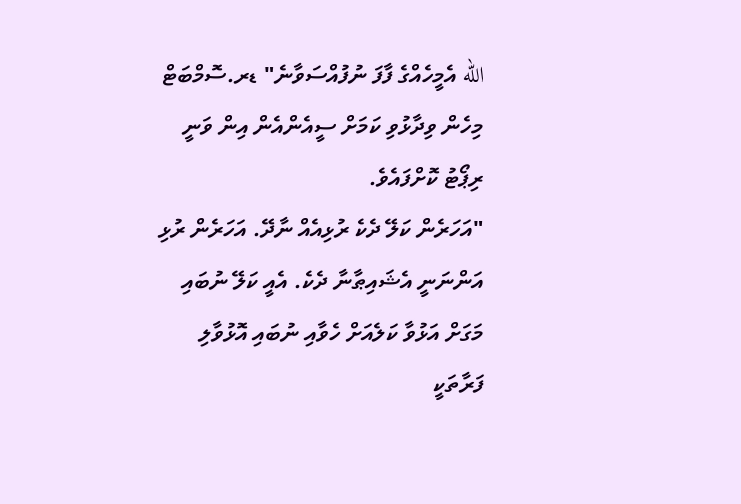الله އެމީހެއްގެ ފާފަ ނުފުއްސަވާނެ" ޑރ.ސޮމްބަޓް މިހެން ވިދާޅުވި ކަމަށް ސީއެންއެން އިން ވަނީ ރިޕޯޓު ކޮށްފައެވެ.
"އަހަރެން ކަލޭ ދެކެ ރުޅިއެއް ނާދޭ. އަހަރެން ރުޅި އަންނަނީ އެޝައިޠާނާ ދެކެ. އެއީ ކަލޭ ނުބައި މަގަށް އަޅުވާ ކަލެއަށް ހެވާއި ނުބައި އޮޅުވާލި ފަރާތަކީ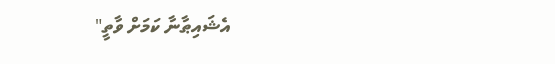އެޝައިޠާނާ ކަމަށް ވާތީ"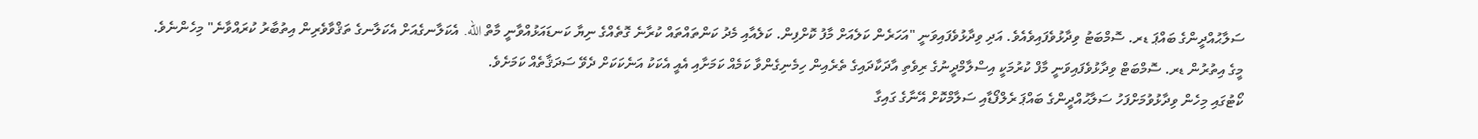ސަލާޙުއްދީންގެ ބައްޕަ ޑރ. ސޮމްބަޓު ވިދާޅުވެފައިވެއެވެ. އަދި ވިދާޅުވެފައިވަނީ "އަހަރެން ކަލެއަށް މާފު ކޮށްފިން. ކަލެއާއި މެދު ކަންތައްތައް ކުރާނެ ގޮތެއްގެ ނިޔާ ކަނޑައަޅުއްވާނީ މާތް الله. އެކަލާނގެއަށް އެކަލާނގެ ތަޤްވާވެރިން އިތުބާރު ކުރައްވާނެ" މިހެންނެވެ.
މީގެ އިތުރުން ޑރ. ސޮމްބަޓް ވިދާޅުވެފައިވަނީ މާފް ކުރުމަކީ އިސްލާމްދީނުގެ ރިވެތި އާދަކާދައިގެ ތެރެއިން ހިމެނިގެންވާ ކަމެއް ކަމަށާއި އެއީ އެކަކު އަނެކަކަށް ދެވޭ ސަދަޤާތެއް ކަމަށެވެ.
ކޯޓުގައި މިހެން ވިދާޅުވުމަށްފަހު ސަލާޙުއްދީންގެ ބައްޕަ ރެލްފޯޑާއި ސަލާމްކޮށް އޭނާގެ ގައިގާ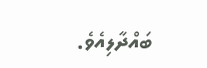ބައްދާލިއެވެ.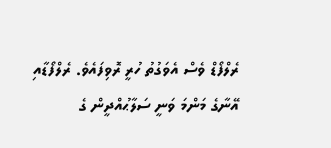ރެލްފޯޑް ވެސް އެވަގުތު ހުރީ ރޮވިފައެވެ. ރެލްފޯޑާއި އޭނާގެ މަންމަ ވަނީ ސަލާޙުއްދީން ގެ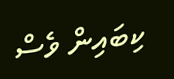ކިބައިން ވެސް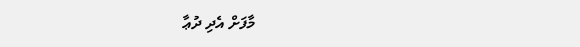މާފަށް އެދި ދުޢާ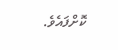ކޮށްފައެވެ.